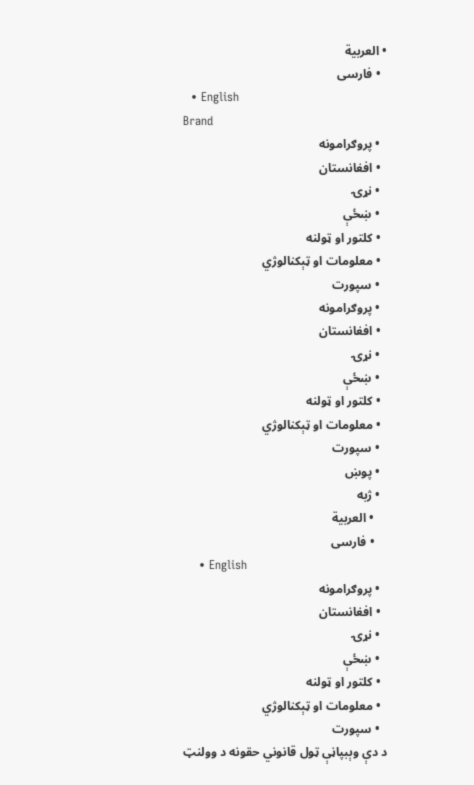• العربية
  • فارسی
  • English
Brand
  • پروګرامونه
  • افغانستان
  • نړۍ
  • ښځې
  • کلتور او ټولنه
  • معلومات او ټېکنالوژي
  • سپورت
  • پروګرامونه
  • افغانستان
  • نړۍ
  • ښځې
  • کلتور او ټولنه
  • معلومات او ټېکنالوژي
  • سپورت
  • پوښ
  • ژبه
    • العربية
    • فارسی
    • English
  • پروګرامونه
  • افغانستان
  • نړۍ
  • ښځې
  • کلتور او ټولنه
  • معلومات او ټېکنالوژي
  • سپورت
د دې وېبپاڼې ټول قانوني حقونه د وولنټ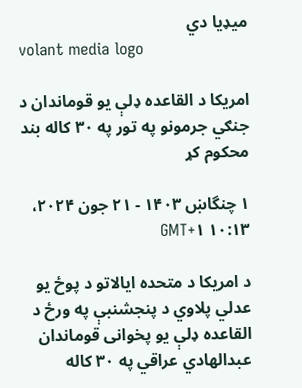میډیا دي
volant media logo

امریکا د القاعده ډلې یو قوماندان د جنګي جرمونو په تور په ۳۰ کاله بند محکوم کړ

۱ چنگاښ ۱۴۰۳ - ۲۱ جون ۲۰۲۴، ۱۰:۱۳ GMT+۱

د امریکا د متحده ایالاتو د پوځ یو عدلي پلاوي د پنجشنبې په ورځ د القاعده ډلې یو پخوانی قوماندان عبدالهادي عراقي په ۳۰ کاله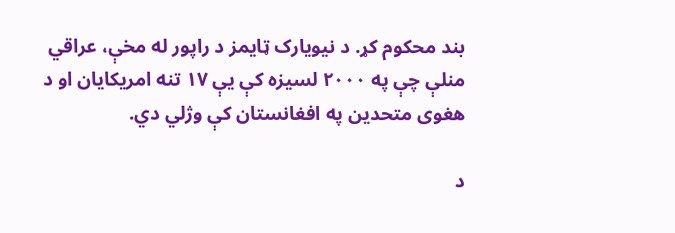بند محکوم کړ. د نیویارک ټایمز د راپور له مخې، عراقي منلې چې په ۲۰۰۰ لسیزه کې یې ۱۷ تنه امریکایان او د هغوی متحدین په افغانستان کې وژلي دي.

د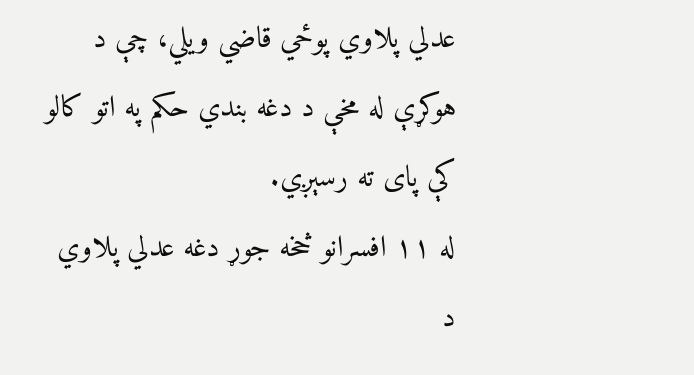عدلي پلاوي پوځي قاضي ویلي، چې د هوکړې له مخې د دغه بندي حکم په اتو کالو کې پای ته رسېږي.
له ۱۱ افسرانو څخه جوړ دغه عدلي پلاوي د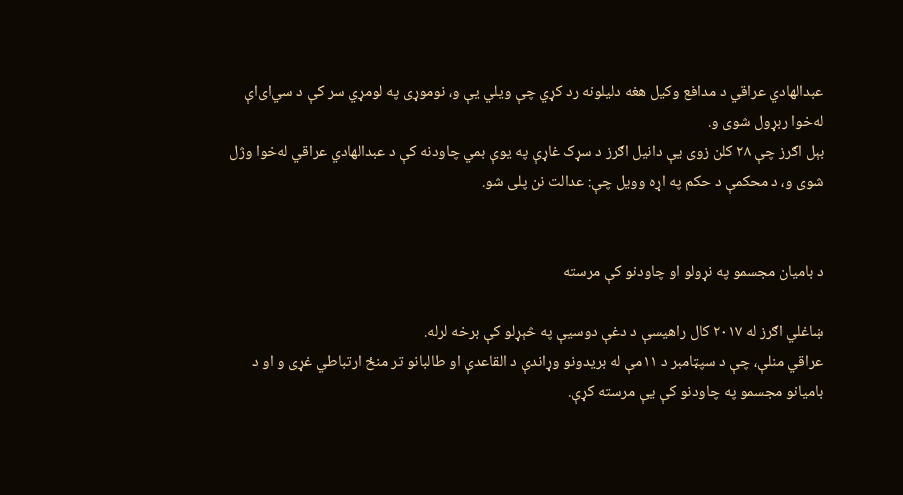عبدالهادي عراقي د مدافع وکیل هغه دلیلونه رد کړي چې ویلي یې و، نوموړی په لومړي سر کې د سي‌ای‌اې له‌خوا ربړول شوی و.
بېل اګرز چې ۲۸ کلن زوی یې دانیل اګرز د سړک غاړې په یوې بمي چاودنه کې د عبدالهادي عراقي له‌خوا وژل شوی و، د محکمې د حکم په اړه وویل چې: عدالت نن پلی شو.


د بامیان مجسمو په نړولو او چاودنو کې مرسته

ښاغلي اګرز له ۲۰۱۷ کال راهیسې د دغې دوسیې په څېړلو کې برخه لرله.
عراقي منلې، چې د سپټامبر د ۱۱مې له بریدونو وړاندې د القاعدې او طالبانو تر منځ ارتباطي غړی و او د بامیانو مجسمو په چاودنو کې یې مرسته کړې.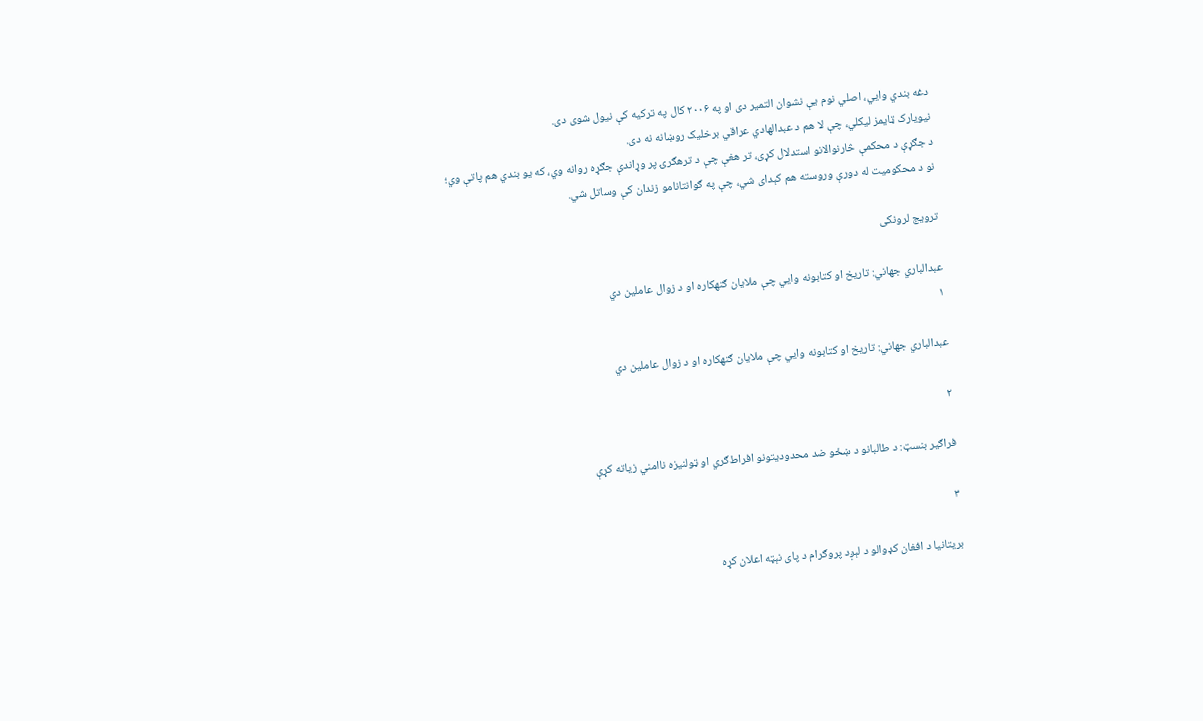دغه بندي وایي، اصلي نوم یې نشوان التمیر دی او په ۲۰۰۶ کال په ترکیه کې نیول شوی دی.
نیویارک ټایمز لیکلي، چې لا هم د عبدالهادي عراقي برخلیک روښانه نه دی.
د جګړې د محکمې څارنوالانو استدلال کړی، تر هغې چې د ترهګرۍ پر وړاندې جګړه روانه وي، که یو بندي هم پاتې وي؛ نو د محکومیت له دورې وروسته هم کېدای شي، چې په ګوانتانامو زندان کې وساتل شي.

ترویج لرونکی

عبدالباري جهاني: تاریخ او کتابونه وايي چې ملایان ګنهکاره او د زوال عاملین دي
۱

عبدالباري جهاني: تاریخ او کتابونه وايي چې ملایان ګنهکاره او د زوال عاملین دي

۲

فراګیر بنسټ: د طالبانو د ښځو ضد محدودیتونو افراط‌ګري او ټولنیزه ناامني زیاته کړې

۳

بریتانیا د افغان کډوالو د لېږد پروګرام د پای نېټه اعلان کړه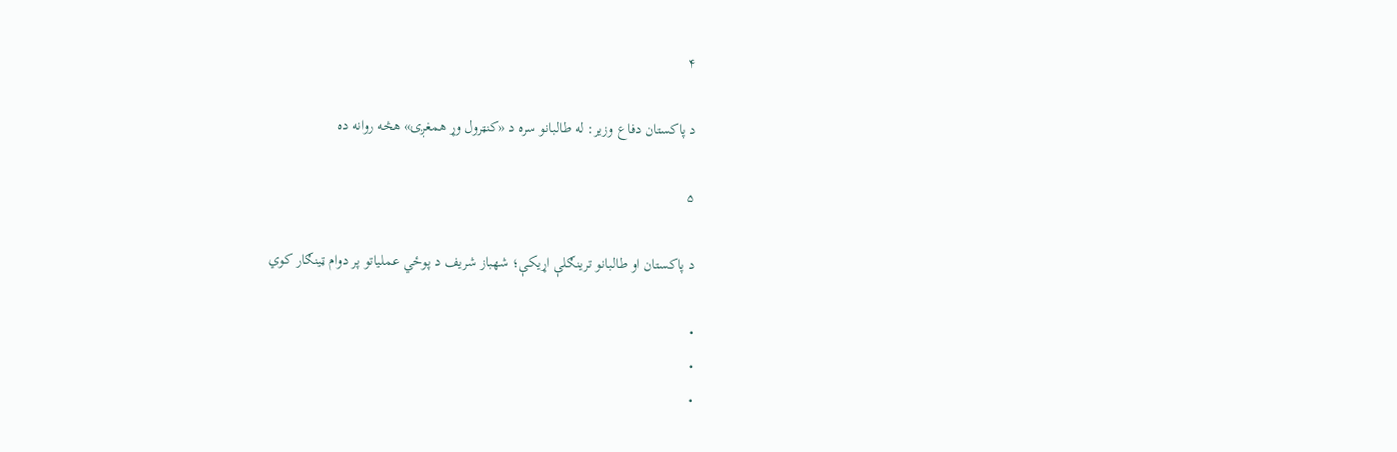۴

د پاکستان دفاع وزیر: له طالبانو سره د «کنټرول وړ همغږۍ» هڅه روانه ده

۵

د پاکستان او طالبانو ترینګلې اړیکې؛ شهباز شریف د پوځي عملیاتو پر دوام ټینګار کوي

•
•
•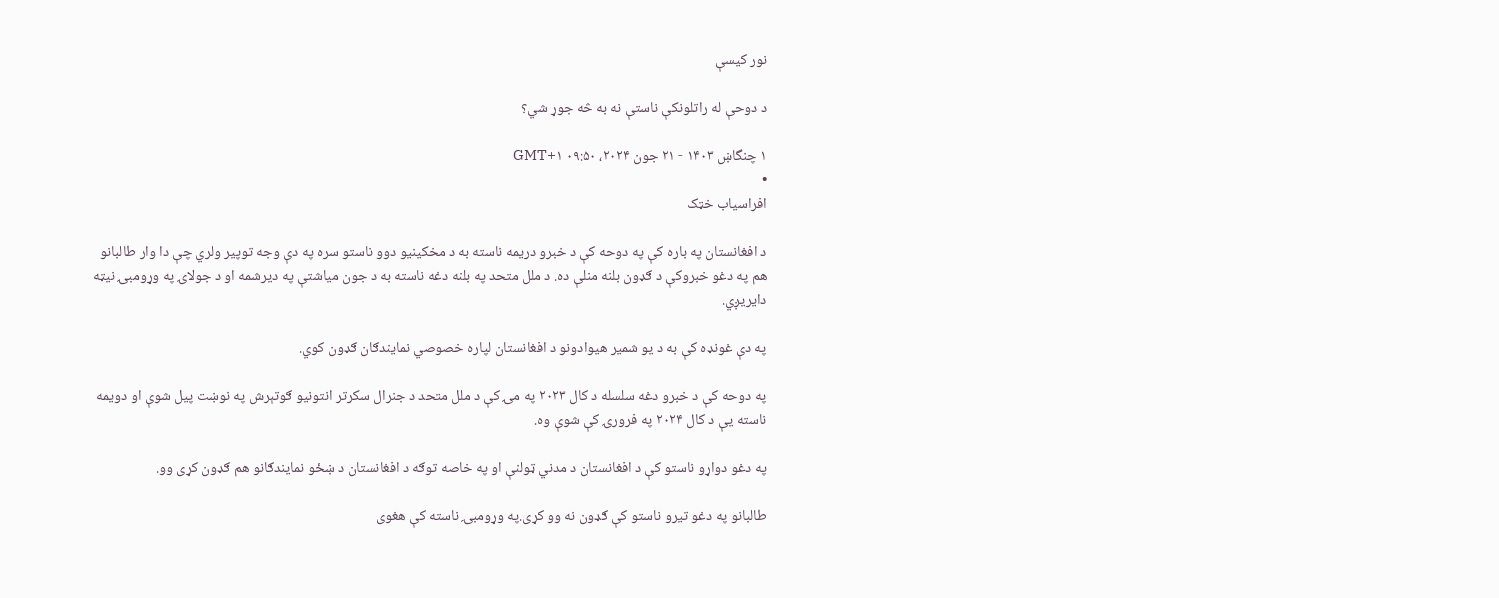نور کیسې

د دوحې له راتلونکې ناستې نه به څه جوړ شي؟

۱ چنگاښ ۱۴۰۳ - ۲۱ جون ۲۰۲۴، ۰۹:۵۰ GMT+۱
•
افراسیاب خټک

د افغانستان په باره کې په دوحه کې د خبرو دریمه ناسته به د مخکینیو دوو ناستو سره په دې وجه توپیر ولري چې دا وار طالبانو هم په دغو خبروکې د ګډون بلنه منلې ده. د ملل متحد په بلنه دغه ناسته به د جون میاشتې په دیرشمه او د جولاۍ په وړومبۍ نیټه دایریږي.

په دې غونډه کې به د یو شمیر هیوادونو د افغانستان لپاره خصوصي نمایندګان ګډون کوي.

په دوحه کې د خبرو دغه سلسله د کال ۲۰۲۳ په مۍ کې د ملل متحد د جنرال سکرتر انتونیو ګوتېرش په نوښت پیل شوې او دویمه ناسته یې د کال ۲۰۲۴ په فرورۍ کې شوې وه.

په دغو دواړو ناستو کې د افغانستان د مدني ټولنې او په خاصه توګه د افغانستان د ښځو نمایندګانو هم ګډون کړی وو.

طالبانو په دغو تیرو ناستو کې ګډون نه وو کړی.په وړومبۍ ناسته کې هغوی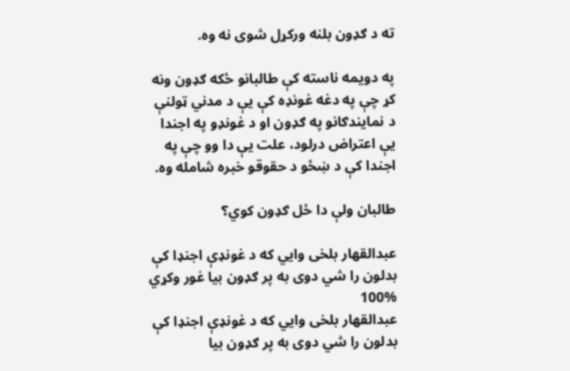ته د ګډون بلنه ورکړل شوی نه وه.

په دویمه ناسته کې طالبانو ځکه ګډون ونه کړ چې په دغه غونډه کې یې د مدني ټولنې د نمایندګانو په ګډون او د غونډو په اجندا یې اعتراض درلود، علت یې دا وو چې په اجندا کې د ښځو د حقوقو خبره شامله وه.

طالبان ولې دا ځل ګډون کوي؟

عبدالقهار بلخی وايي که د غونډې اجنډا کې بدلون را شي دوی به پر ګډون بیا غور وکړي
100%
عبدالقهار بلخی وايي که د غونډې اجنډا کې بدلون را شي دوی به پر ګډون بیا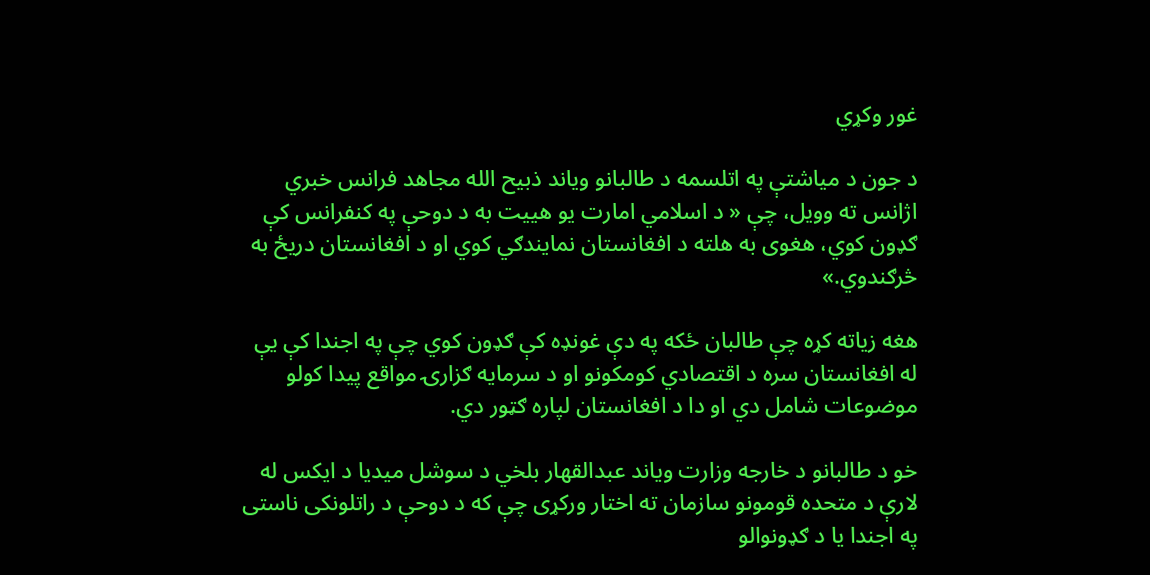غور وکړي

د جون د میاشتې په اتلسمه د طالبانو ویاند ذبیح الله مجاهد فرانس خبري اژانس ته وویل، چې « د اسلامي امارت یو هییت به د دوحې په کنفرانس کې ګډون کوي، هغوی به هلته د افغانستان نمایندګي کوي او د افغانستان دریځ به څرګندوي.»

هغه زیاته کړه چې طالبان ځکه په دې غونډه کې ګډون کوي چې په اجندا کې یې له افغانستان سره د اقتصادي کومکونو او د سرمایه ګزارۍ مواقع پیدا کولو موضوعات شامل دي او دا د افغانستان لپاره ګټور دي.

خو د طالبانو د خارجه وزارت ویاند عبدالقهار بلخي د سوشل میدیا د ایکس له لارې د متحده قومونو سازمان ته اختار ورکړی چې که د دوحې د راتلونکی ناستی په اجندا یا د ګډونوالو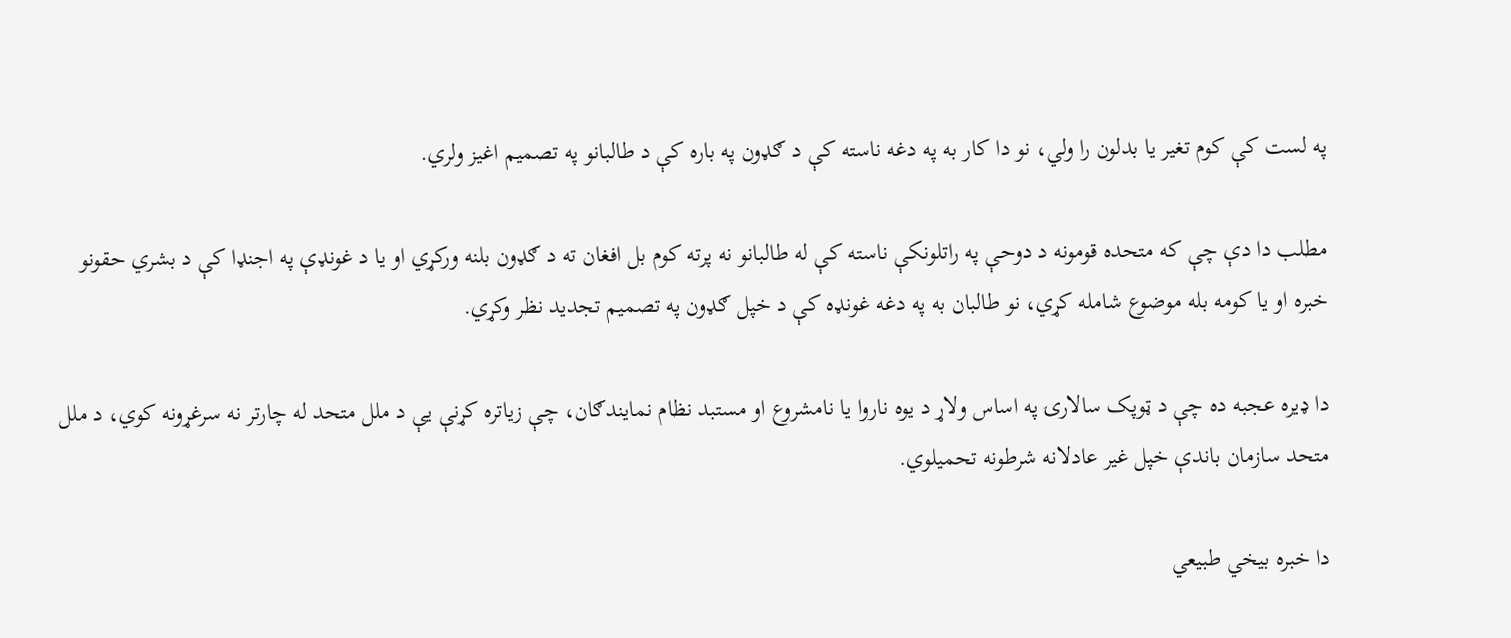په لست کې کوم تغیر یا بدلون را ولي، نو دا کار به په دغه ناسته کې د ګډون په باره کې د طالبانو په تصمیم اغیز ولري.

مطلب دا دې چې که متحده قومونه د دوحې په راتلونکې ناسته کې له طالبانو نه پرته کوم بل افغان ته د ګډون بلنه ورکړي او یا د غونډې په اجنډا کې د بشري حقونو خبره او یا کومه بله موضوع شامله کړي، نو طالبان به په دغه غونډه کې د خپل ګډون په تصمیم تجدید نظر وکړي.

دا ډیره عجبه ده چې د ټوپک سالارۍ په اساس ولاړ د یوه ناروا یا نامشروع او مستبد نظام نمایندګان، چې زیاتره کړنې یې د ملل متحد له چارتر نه سرغړونه کوي، د ملل متحد سازمان باندې خپل غیر عادلانه شرطونه تحمیلوي.

دا خبره بیخي طبیعي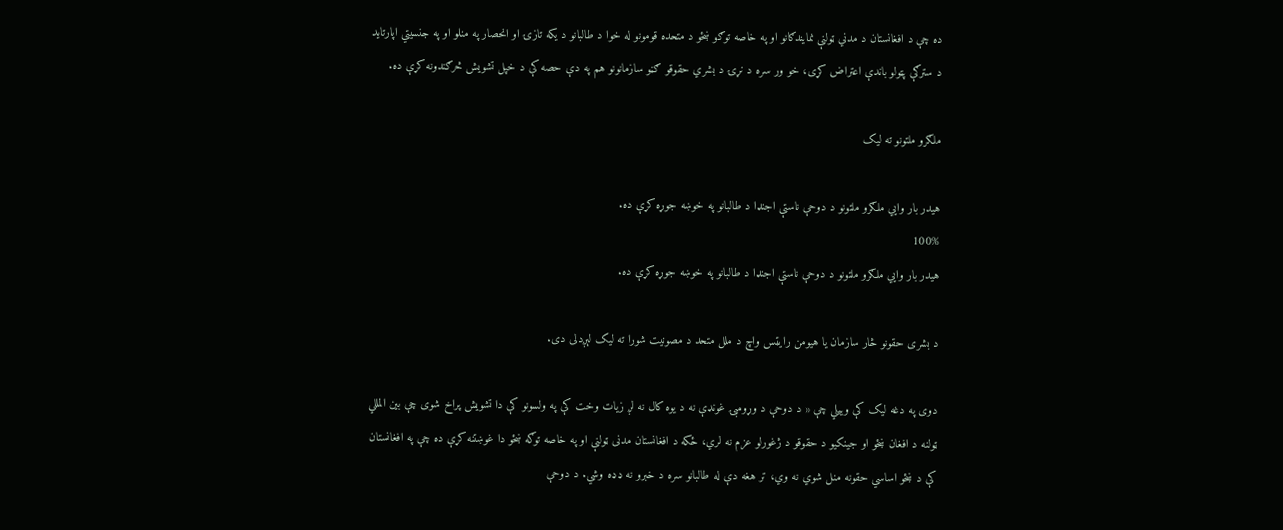ده چې د افغانستان د مدني ټولنې نمایندګانو او په خاصه توګو ښځو د متحده قومونو له خوا د طالبانو د یکه تازۍ او انحصار په منلو او په جنسیتي اپارتاید د سترګې پټولو باندې اعتراض کړی، خو ور سره د نړۍ د بشري حقوقو ګڼو سازمانونو هم په دې حصه کې د خپل تشویش څرګندونه کړې ده.

ملګرو ملتونو ته لیک

هیدر بار وايي ملګرو ملتونو د دوحې ناستې اجنډا د طالبانو په خوښه جوړه کړې ده.
100%
هیدر بار وايي ملګرو ملتونو د دوحې ناستې اجنډا د طالبانو په خوښه جوړه کړې ده.

د بشری حقونو څار سازمان یا هیومن رایټس واچ د ملل متحد د مصونیت شورا ته لیک لېږدلی دی.

دوی په دغه لیک کې وییلي چې « د دوحې د وړومبۍ غونډې نه د یوه کال نه لږ زیات وخت کې په ولسونو کې دا تشویش پراخ شوی چې بین المللي ټولنه د افغان ښځو او جینکیو د حقوقو د ژغورلو عزم نه لري، ځکه د افغانستان مدنی ټولنې او په خاصه توګه ښځو دا غوښتنه کړې ده چې په افغانستان کې د ښځو اساسي حقونه منل شوي نه وي، تر هغه دې له طالبانو سره د خبرو نه ډډه وشي. د دوحې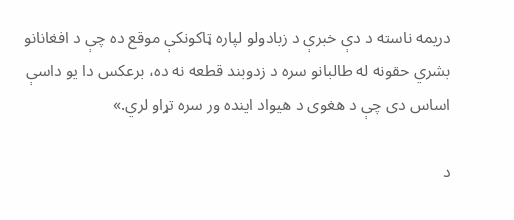دریمه ناسته د دې خبرې د زبادولو لپاره ټاکونکې موقع ده چې د افغانانو بشري حقونه له طالبانو سره د زدوبند قطعه نه ده، برعکس دا یو داسې اساس دی چې د هغوی د هیواد اینده ور سره تړاو لري.»

د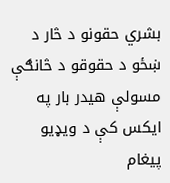بشري حقونو د څار د ښځو د حقوقو د څانګې مسولې هیدر بار په ایکس کې د ویډیو پیغام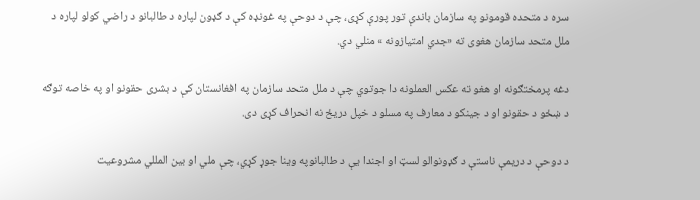سره د متحده قومونو په سازمان باندې تور پورې کړی، چې د دوحې په غونډه کې د ګډون لپاره د طالبانو د راضي کولو لپاره د ملل متحد سازمان هغوی ته «جدي امتیازونه » منلي دي.

دغه پرمختګونه او هغو ته عکس العملونه دا جوتوي چې د ملل متحد سازمان په افغانستان کې د بشری حقونو او په خاصه توګه د ښځو د حقونو او د جینکو د معارف په مسلو د خپل دریځ نه انحراف کړی دی.

د دوحې د دریمې ناستې د ګډونوالو لسټ او اجندا یې د طالبانوپه وینا جوړ کړي، چې ملي او بین المللي مشروعیت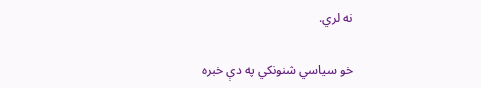نه لري.

خو سیاسي شنونکي په دې خبره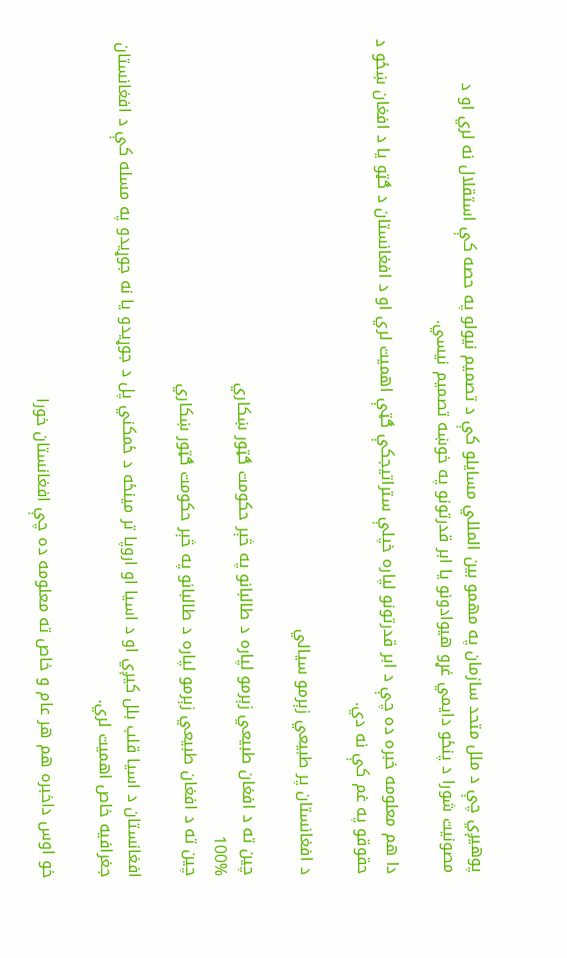پوهیږي چې د ملل متحد سازمان په مهمو بین المللي مسایلو کې د تصمیم نیولو په حصه کې استقلال نه لري او د مصونیت شورا د پنځو دایمي غړو هیوادونو یا ابر قدرتونو په خوښه تصمیم نیسي.

دا هم معلومه خبره ده چې د ابر قدرتونو لپاره خپلې ستراتیجکې ګټې اهمیت لري او د افغانستان د ګټو یا د افغان ښځو د حقوقو په غم کې نه دي.

د افغانستان پر طبیعي زېرمو سیالي

چین ته د افغان طبیعي زېرمو لپاره د طالبانو په څېر حکومت ګټور ښکاري
100%
چین ته د افغان طبیعي زېرمو لپاره د طالبانو په څېر حکومت ګټور ښکاري

افغانستان د اسیا قلب بلل کیږي او د اسیا او اروپا تر مینځه د ځمکني پل د جوړیدو یا نه جوړیدو په مسله کې د افغانستان جغرافیه خاص اهمیت لري.

خو اوس داخبره هم هر عام و خاص ته معلومه ده چې افغانستان خورا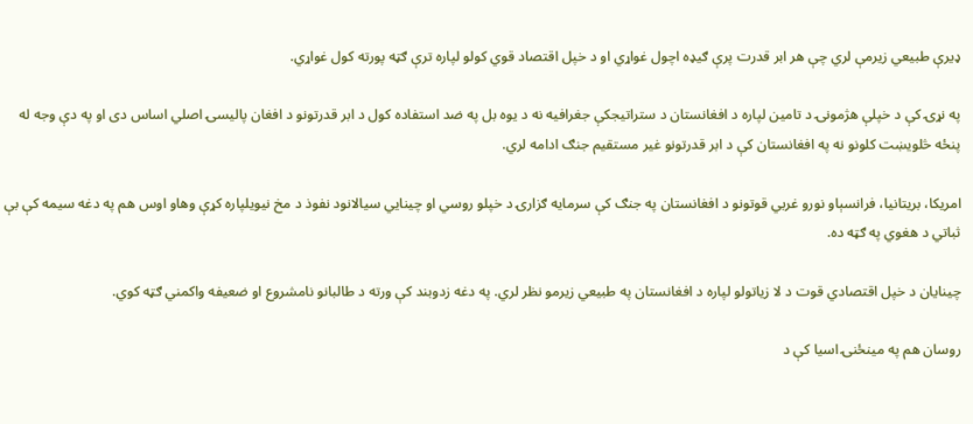ډیرې طبیعي زیرمې لري چې هر ابر قدرت پرې ګيډه اچول غواړي او د خپل اقتصاد قوي کولو لپاره ترې ګټه پورته کول غواړي.

په نړۍ کې د خپلې هژمونۍ د تامین لپاره د افغانستان د ستراتیجکې جغرافیه نه د یوه بل په ضد استفاده کول د ابر قدرتونو د افغان پالیسۍ اصلي اساس دی او په دې وجه له پنځه څلویښت کلونو نه په افغانستان کې د ابر قدرتونو غیر مستقیم جنګ ادامه لري.

امریکا، بریتانیا، فرانسېاو نورو غربي قوتونو د افغانستان په جنګ کې سرمایه ګزارۍ د خپلو روسي او چینايي سیالانود نفوذ د مخ نیويلپاره کړې وهاو اوس هم په دغه سیمه کې بې ثباتي د هغوي په ګټه ده.

چینایان د خپل اقتصادي قوت د لا زیاتولو لپاره د افغانستان په طبیعي زیرمو نظر لري. په دغه زدوبند کې ورته د طالبانو نامشروع او ضعیفه واکمني ګټه کوي.

روسان هم په مینځنۍ اسیا کې د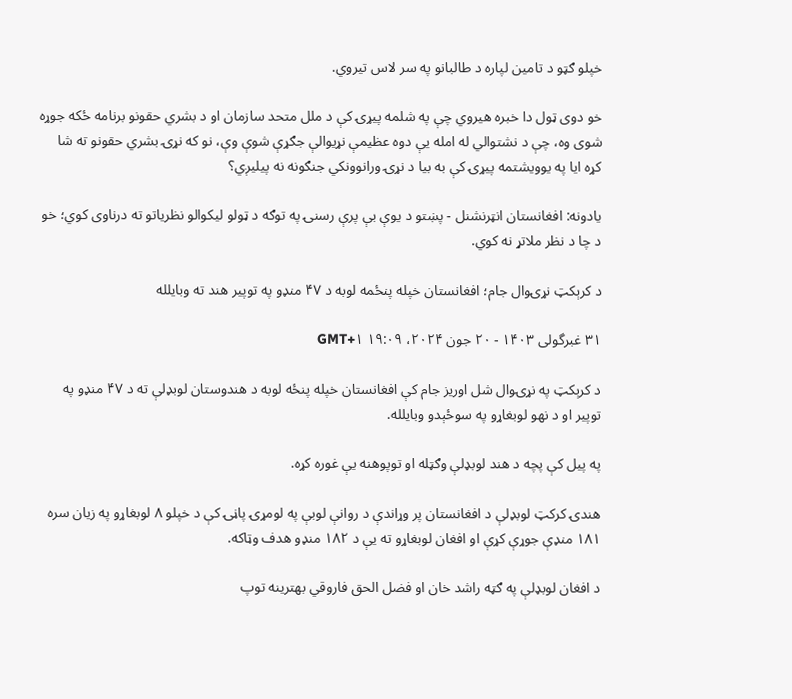خپلو ګټو د تامین لپاره د طالبانو په سر لاس تیروي.

خو دوی ټول دا خبره هیروي چې په شلمه پیړۍ کې د ملل متحد سازمان او د بشري حقونو برنامه ځکه جوړه شوی وه، چې د نشتوالي له امله یې دوه عظیمې نړیوالې جګړې شوې وې، نو که نړۍ بشري حقونو ته شا کړه ایا په یوویشتمه پیړۍ کې به بیا د نړۍ ورانوونکي جنګونه نه پیلیږي؟

یادونه: افغانستان انټرنشنل - پښتو د یوې بې پرې رسنۍ په توګه د ټولو لیکوالو نظریاتو ته درناوی کوي؛ خو د چا د نظر ملاتړ نه کوي.

د کرېکټ نړۍوال جام؛ افغانستان خپله پنځمه لوبه د ۴۷ منډو په توپیر هند ته وبایلله

۳۱ غبرگولی ۱۴۰۳ - ۲۰ جون ۲۰۲۴، ۱۹:۰۹ GMT+۱

د کرېکټ په نړۍوال شل اوریز جام کې افغانستان خپله پنځه لوبه د هندوستان لوبډلې ته د ۴۷ منډو په توپیر او د نهو لوبغاړو په سوځېدو وبایلله.

په پیل کې پچه د هند لوبډلې وګټله او توپوهنه یې غوره کړه.

هندۍ کرکټ لوبډلې د افغانستان پر وړاندې د روانې لوبې په لومړۍ پاڼۍ کې د خپلو ۸ لوبغاړو په زیان سره ۱۸۱ منډې جوړې کړې او افغان لوبغاړو ته یې د ۱۸۲ منډو هدف وټاکه.

د افغان لوبډلې په ګټه راشد خان او فضل الحق فاروقي بهترینه توپ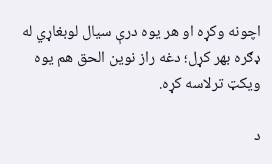اچونه وکړه او هر یوه درې سیال لوبغاړي له ډګره بهر کړل؛ دغه راز نوین الحق هم یوه ویکټ ترلاسه کړه.

د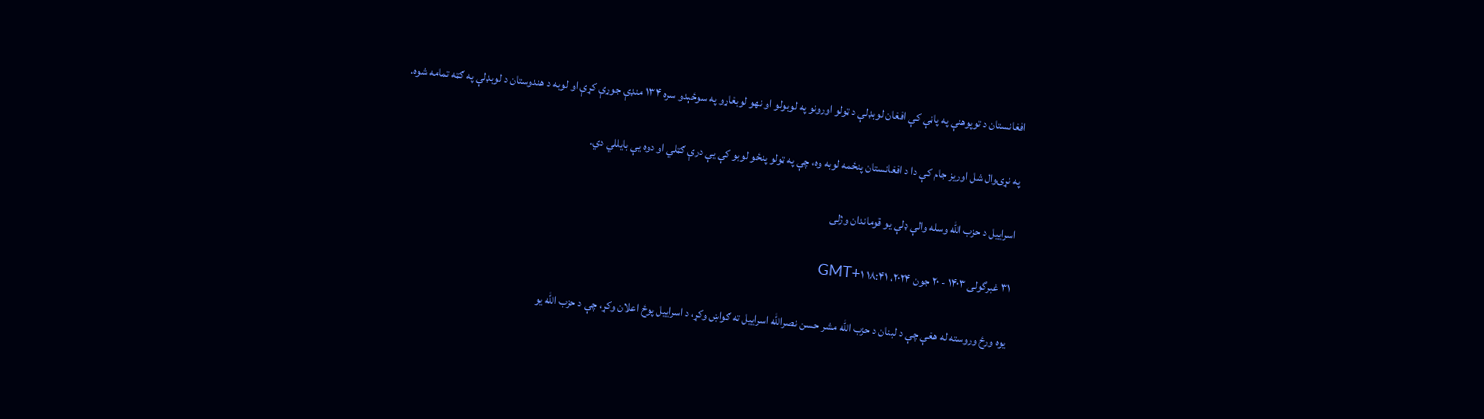افغانستان د توپوهنې په پاڼې کې افغان لوبډلې د ټولو اورونو په لوبولو او نهو لوبغاړو په سوځېدو سره ۱۳۴ منډې جوړې کړې او لوبه د هندوستان د لوبډلې په ګټه تمامه شوه.

په نړۍوال شل اوریز جام کې دا د افغانستان پنځمه لوبه وه، چې په ټولو پنځو لوبو کې یې درې ګټلي او دوه یې بایللي دي.

اسراییل د حزب الله وسله والې ډلې یو قوماندان وژلی

۳۱ غبرگولی ۱۴۰۳ - ۲۰ جون ۲۰۲۴، ۱۸:۴۱ GMT+۱

یوه ورځ وروسته له هغې چې د لبنان د حزب الله مشر حسن نصرالله اسراییل ته ګواښ وکړ، د اسراییل پوځ اعلان وکړ، چې د حزب الله یو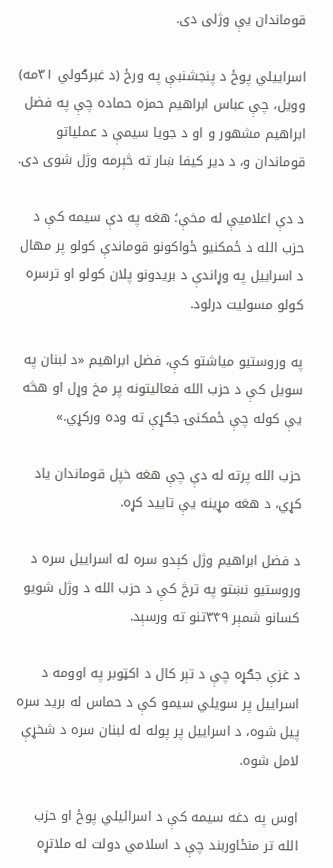قوماندان یې وژلی دی.

اسراییلي پوځ د پنجشنبې په ورځ (د غبرګولي ۳۱مه) وویل، چې عباس ابراهیم حمزه حماده چې په فضل ابراهیم مشهور و او د جویا سیمې د عملیاتو قوماندان و، د دیر کیفا ښار ته څېرمه وژل شوی دی.

د دې اعلامیې له مخې؛ هغه په دې سیمه کې د حزب الله د ځمکنیو ځواکونو قوماندې کولو پر مهال د اسراییل په وړاندې د بریدونو پلان کولو او ترسره کولو مسولیت درلود.

په وروستیو میاشتو کې، فضل ابراهیم «د لبنان په سویل کې د حزب الله فعالیتونه پر مخ وړل او هڅه یې کوله چې ځمکنۍ جګړې ته وده ورکړي.»

حزب الله پرته له دې چې هغه خپل قوماندان یاد کړي، د هغه مړینه یې تایید کړه.

د فضل ابراهیم وژل کېدو سره له اسراییل سره د وروستیو نښتو په ترڅ کې د حزب الله د وژل شویو کسانو شمېر ۳۴۹تنو ته ورسېد.

د غزې جګړه چې د تېر کال د اکټوبر په اوومه د اسراييل پر سویلي سيمو کې د حماس له بريد سره پيل شوه، د اسراییل پر پوله له لبنان سره د شخړې لامل شوه.

اوس په دغه سیمه کې د اسرائیلي پوځ او حزب الله تر منځاوربند چې د اسلامي دولت له ملاتړه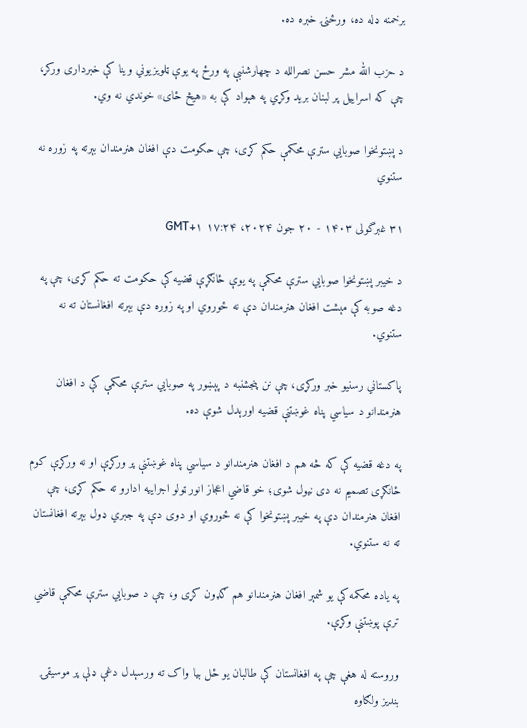برخمنه ‌ډله ده، ورځنۍ خبره ده.

د حزب الله مشر حسن نصرالله د چهارشنبې په ورځ په یوې ټلویزیوني وینا کې خبرداری ورکړ، چې که اسراییل پر لبنان برید وکړي په هېواد کې به «هیڅ ځای» خوندي نه وي.

د پښتونخوا صوبايي سترې محکمې حکم کړی، چې حکومت دې افغان هنرمندان بېرته په زوره نه ستنوي

۳۱ غبرگولی ۱۴۰۳ - ۲۰ جون ۲۰۲۴، ۱۷:۲۴ GMT+۱

د خیبر پښتونخوا صوبايي سترې محکمې په یوې ځانګړې قضیه کې حکومت ته حکم کړی، چې په دغه صوبه کې مېشت افغان هنرمندان دې نه ځوروي او په زوره دې بېرته افغانستان ته نه ستنوي.

پاکستاني رسنیو خبر ورکړی، چې نن پنجشنبه د پېښور په صوبايي سترې محکمې کې د افغان هنرمندانو د سیاسي پناه غوښتنې قضیه اورېدل شوې ده.

په دغه قضیه کې که څه هم د افغان هنرمندانو د سیاسي پناه غوښتنې پر ورکړې او نه ورکړې کوم ځانګړی تصمیم نه دی نیول شوی؛ خو قاضي اعجاز انور ټولو اجراییه ادارو ته حکم کړی، چې افغان هنرمندان دې په خیبر پښتونخوا کې نه ځوروي او دوی دې په جبري ډول بېرته افغانستان ته نه ستنوي.

په یاده محکمه کې یو شمېر افغان هنرمندانو هم ګډون کړی و، چې د صوبايي سترې محکمې قاضي ترې پوښتنې وکړې.

وروسته له هغې چې په افغانستان کې طالبان یو ځل بیا واک ته ورسېدل دغې ډلې پر موسیقۍ بندیز ولګاوه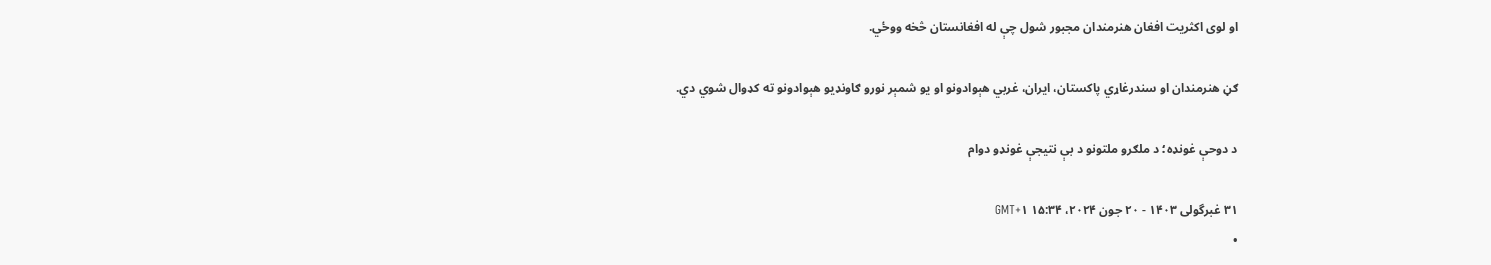او لوی اکثریت افغان هنرمندان مجبور شول چې له افغانستان څخه ووځي.

ګڼ هنرمندان او سندرغاړي پاکستان، ایران، غربي هېوادونو او یو شمېر نورو ګاونډیو هېوادونو ته کډوال شوي دي.

د دوحې غونډه؛ د ملګرو ملتونو د بې نتیجې غونډو دوام

۳۱ غبرگولی ۱۴۰۳ - ۲۰ جون ۲۰۲۴، ۱۵:۳۴ GMT+۱
•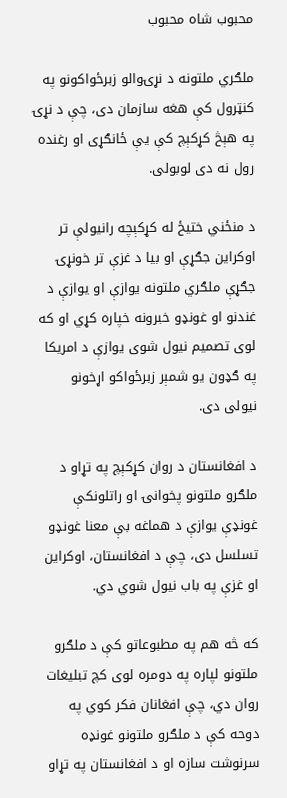محبوب‌ شاه محبوب

ملګري ملتونه د نړۍوالو زبرځواکونو په کنټرول کې هغه سازمان دی، چې د نړۍ په هېڅ کړکېچ کې یې ځانګړی او رغنده رول نه دی لوبولی.

د منځني ختیځ له کړکېچه رانیولې تر اوکراین جګړې او بیا د غزې تر خونړۍ جګړې ملګري ملتونه یوازې او یوازې د غندنو او غونډو خبرونه خپاره کړي او که لوی تصمیم نیول شوی یوازې د امریکا په ګډون یو شمېر زبرځواکو اړخونو نیولی دی.

د افغانستان د روان کړکېچ په تړاو د ملګرو ملتونو پخوانۍ او راتلونکې غونډې یوازې د هماغه بې معنا غونډو تسلسل دی، چې د افغانستان، اوکراین او غزې په باب نیول شوي دي.

که څه هم په مطبوعاتو کې د ملګرو ملتونو لپاره په دومره لوی کچ تبلیغات روان دي، چې افغانان فکر کوي په دوحه کې د ملګرو ملتونو غونډه سرنوشت سازه او د افغانستان په تړاو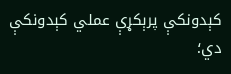کېدونکې پرېکړې عملي کېدونکې دي؛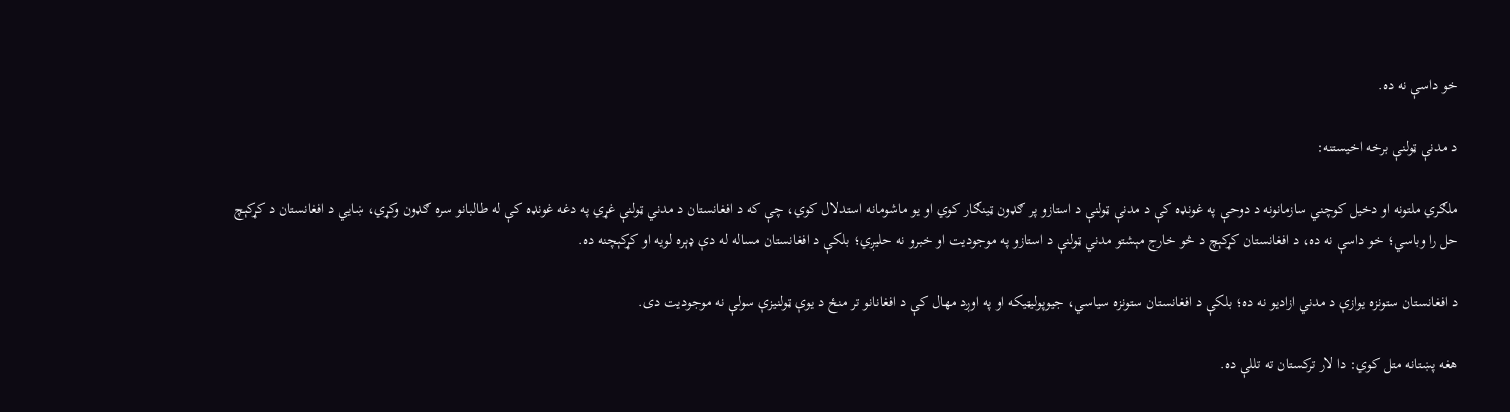خو داسې نه ده.

د مدنې ټولنې برخه اخیستنه:

ملګري ملتونه او دخیل کوچني سازمانونه د دوحې په غونډه کې د مدنې ټولنې د استازو پر ګډون ټینګار کوي او یو ماشومانه استدلال کوي، چې که د افغانستان د مدني ټولنې غړي په دغه غونډه کې له طالبانو سره ګډون وکړي، ښايي د افغانستان د کړکېچ حل را وباسي؛ خو داسې نه ده، د افغانستان کړکېچ د څو خارج مېشتو مدني ټولنې د استازو په موجودیت او خبرو نه حلیږي؛ بلکې د افغانستان مساله له دې ډېره لویه او کړکېچنه ده.

د افغانستان ستونزه یوازې د مدني ازادیو نه ده؛ بلکې د افغانستان ستونزه سیاسي، جیوپولیټیکه او په اوږد مهال کې د افغانانو تر منځ د یوې ټولنیزې سولې نه موجودیت دی.

هغه پښتانه متل کوي: دا لار ترکستان ته تللې ده.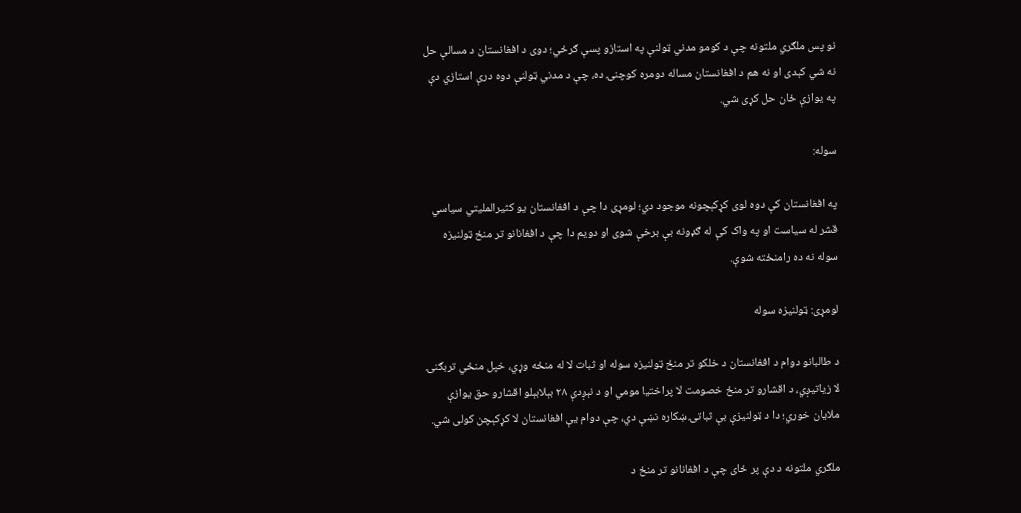نو پس ملګري ملتونه چې د کومو مدني ټولنې په استازو پسې ګرځي؛ دوی د افغانستان د مسالې حل نه شي کېدی او نه هم د افغانستان مساله دومره کوچنۍ ده، چې د مدني ټولنې دوه درې استازي دې په یوازې ځان حل کړی شي.

سوله:

په افغانستان کې دوه لوی کړکېچونه موجود دي؛ لومړی دا چې د افغانستان یو کثیرالملیتي سیاسي قشر له سیاست او په واک کې له ګډونه بې برخې شوی او دویم دا چې د افغانانو تر منځ ټولنیزه سوله نه ده رامنځته شوې.

لومړی: ټولنیزه سوله

د طالبانو دوام د افغانستان د خلکو تر منځ ټولنیزه سوله او ثبات لا له منځه وړي، خپل منځي تربګنۍ لا زیاتيږي، د اقشارو تر منځ خصومت لا پراختیا مومي او د نېږدې ۲۸ بېلابېلو اقشارو حق یوازې ملایان خوري؛ دا د ټولنیزې بې ثباتۍ ښکاره نښې دي، چې دوام یې افغانستان لا کړکېچن کولی شي.

ملګري ملتونه د دې پر ځای چې د افغانانو تر منځ د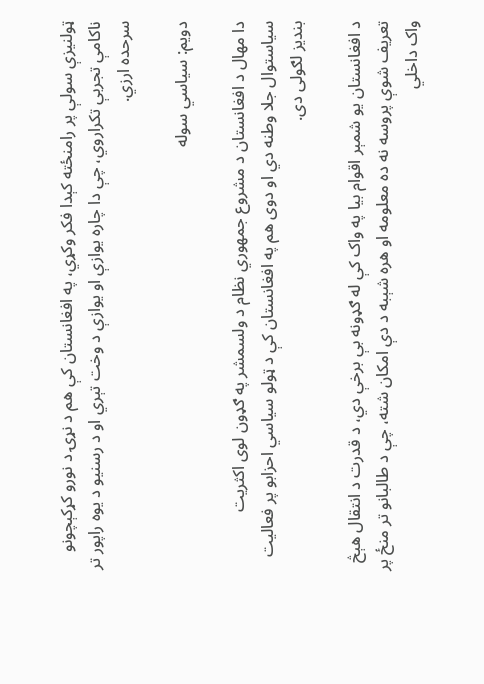ټولنیزې سولې پر رامنځته کېدا فکر وکړي، په افغانستان کې هم د نړۍ د نورو کړکېچونو ناکامې تجربې تکراروي، چې دا چاره یوازې او یوازې د وخت تېري او د رسنیو د یوه راپور تر سرحده ارزي.

دویم: سیاسي سوله

دا مهال د افغانستان د مشروع جمهوري نظام د ولسمشر په ګډون لوی اکثریت سیاستوال جلا وطنه دي او دوی هم په افغانستان کې د ټولو سیاسي احزابو پر فعالیت بندیز لګولی دی.

د افغانستان یو شمېر اقوام بیا په واک کې له ګډونه بې برخې دي، د قدرت د انتقال هېڅ تعریف شوې پروسه نه ده معلومه او هره شېبه د دې امکان شته، چې د طالبانو تر منځ پر واک داخلي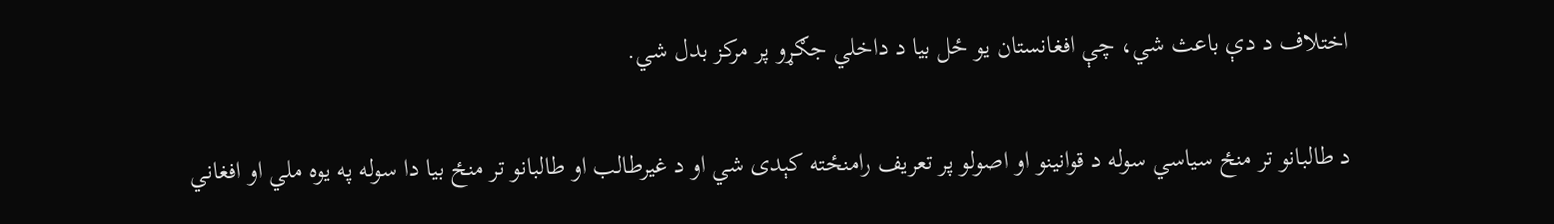اختلاف د دې باعث شي، چې افغانستان یو ځل بیا د داخلي جګړو پر مرکز بدل شي.

د طالبانو تر منځ سیاسي سوله د قوانینو او اصولو پر تعریف رامنځته کېدی شي او د غیرطالب او طالبانو تر منځ بیا دا سوله په یوه ملي او افغاني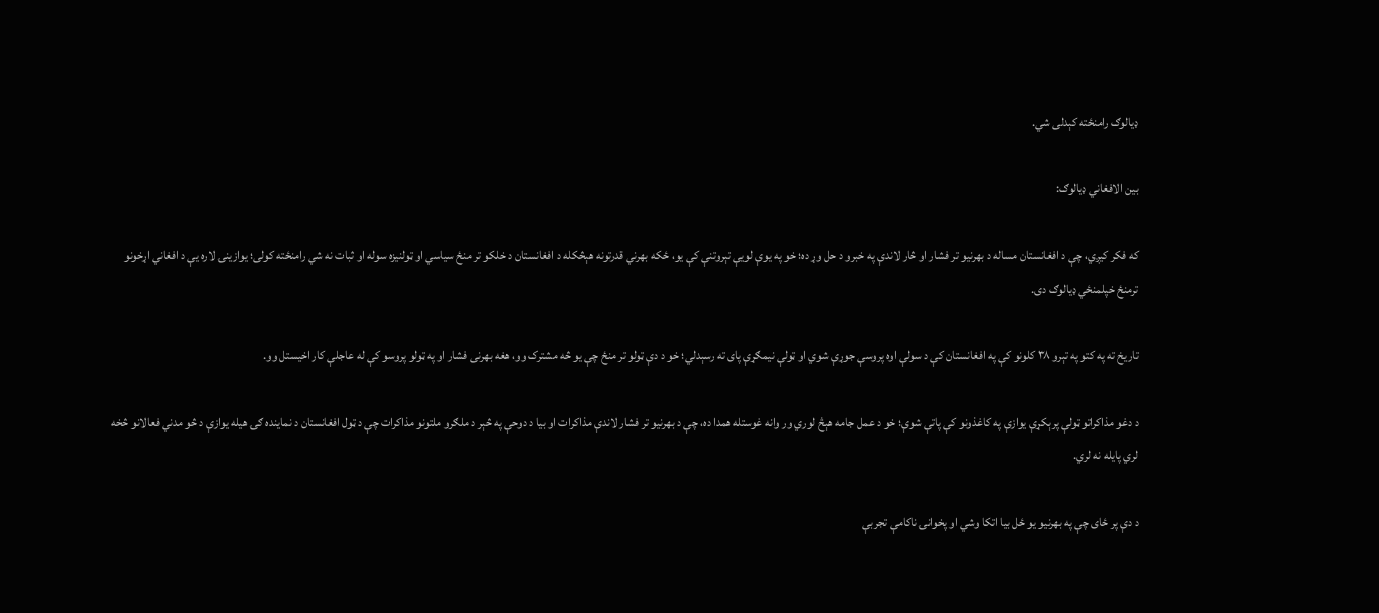ډیالوګ رامنځته کېدلی شي.

بین الافغاني ډیالوګ:

که فکر کیږي، چې د افغانستان مساله د بهرنیو تر فشار او څار لاندې په خبرو د حل وړ ده؛ خو په یوې لویې تېروتنې کې یو، ځکه بهرني قدرتونه هېڅکله د افغانستان د خلکو تر منځ سیاسي او ټولنیزه سوله او ثبات نه شي رامنځته کولی؛ یوازینۍ لاره یې د افغاني اړخونو ترمنځ خپلمنځي ډیالوګ دی.

تاریخ ته په کتو په تېرو ۳۸ کلونو کې په افغانستان کې د سولې اوه پروسې جوړې شوي او ټولې نیمګړې پای ته رسېدلي؛ خو د دې ټولو تر منځ چې یو څه مشترک وو، هغه بهرنی فشار او په ټولو پروسو کې له عاجلې کار اخیستل وو.

د دغو مذاکراتو ټولې پرېکړې یوازې په کاغذونو کې پاتې شوې؛ خو د عمل جامه هېڅ لوري ور وانه غوستله همدا ده، چې د بهرنیو تر فشار لاندې مذاکرات او بیا د دوحې په څېر د ملګرو ملتونو مذاکرات چې د ټول افغانستان د نماینده ګۍ هیله یوازې د څو مدني فعالانو څخه لري پایله نه لري.

د دې پر ځای چې په بهرنیو یو ځل بیا اتکا وشي او پخوانۍ ناکامې تجربې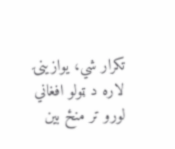تکرار شي، یوازینۍ لاره د ټولو افغاني لورو تر منځ بین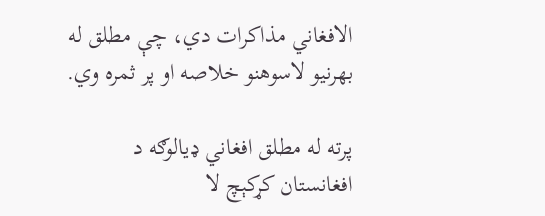الافغاني مذاکرات دي، چې مطلق له بهرنیو لاسوهنو خلاصه او پر ثمره وي.

پرته له مطلق افغاني ډیالوګه د افغانستان کړکېچ لا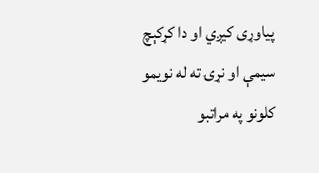پیاوړی کیږي او دا کړکېچ سیمې او نړۍ ته له نویمو کلونو په مراتبو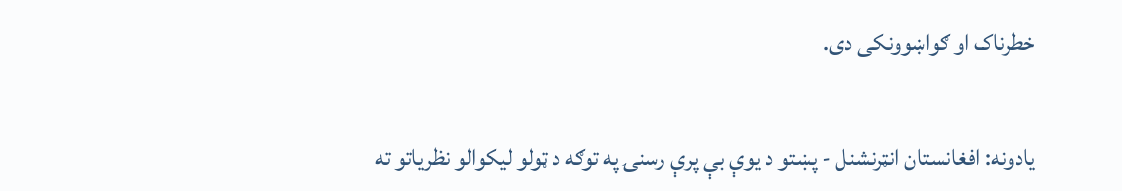خطرناک او ګواښوونکی دی.

یادونه: افغانستان انټرنشنل - پښتو د یوې بې پرې رسنۍ په توګه د ټولو لیکوالو نظریاتو ته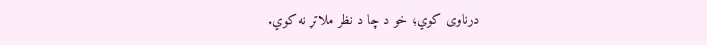درناوی کوي؛ خو د چا د نظر ملاتړ نه کوي.